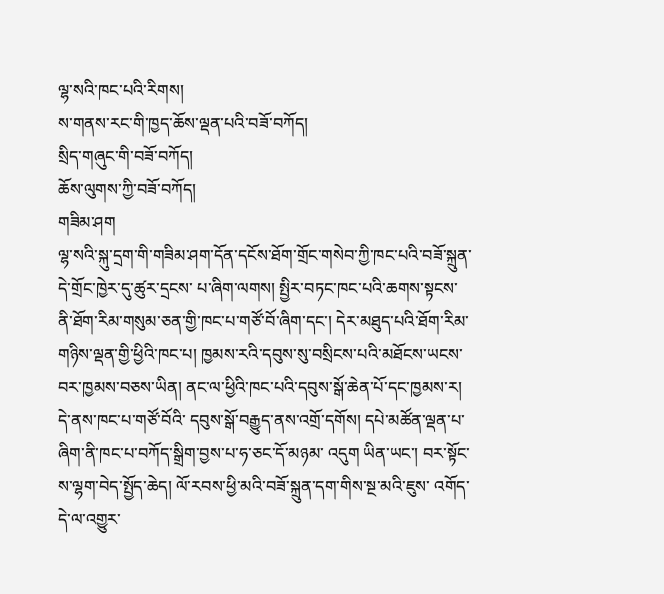ལྷ་སའི་ཁང་པའི་རིགས།
ས་གནས་རང་གི་ཁྱད་ཆོས་ལྡན་པའི་བཟོ་བཀོད།
སྲིད་གཞུང་གི་བཟོ་བཀོད།
ཆོས་ལུགས་ཀྱི་བཟོ་བཀོད།
གཟིམ་ཤག
ལྷ་སའི་སྐུ་དྲག་གི་གཟིམ་ཤག་དོན་དངོས་ཐོག་གྲོང་གསེབ་ཀྱི་ཁང་པའི་བཟོ་སྐྲུན་དེ་གྲོང་ཁྱེར་དུ་ཚུར་དྲངས་ པ་ཞིག་ལགས། སྤྱིར་བཏང་ཁང་པའི་ཆགས་སྟངས་ནི་ཐོག་རིམ་གསུམ་ཅན་གྱི་ཁང་པ་གཙོ་བོ་ཞིག་དང་། དེར་མཐུད་པའི་ཐོག་རིམ་གཉིས་ལྡན་གྱི་ཕྱིའི་ཁང་པ། ཁྱམས་རའི་དབུས་སུ་བསྲིངས་པའི་མཐོངས་ཡངས་ བར་ཁྱམས་བཅས་ཡིན། ནང་ལ་ཕྱིའི་ཁང་པའི་དབུས་སྒོ་ཆེན་པོ་དང་ཁྱམས་ར། དེ་ནས་ཁང་པ་གཙོ་བོའི་ དབུས་སྒོ་བརྒྱུད་ནས་འགྲོ་དགོས། དཔེ་མཚོན་ལྡན་པ་ཞིག་ནི་ཁང་པ་བཀོད་སྒྲིག་བྱས་པ་ཧ་ཅང་དོ་མཉམ་ འདུག ཡིན་ཡང་། བར་སྟོང་ས་ལྷག་བེད་སྤྱོད་ཆེད། ལོ་རབས་ཕྱི་མའི་བཟོ་སྐྲུན་དག་གིས་སྔ་མའི་ཇུས་ འགོད་དེ་ལ་འགྱུར་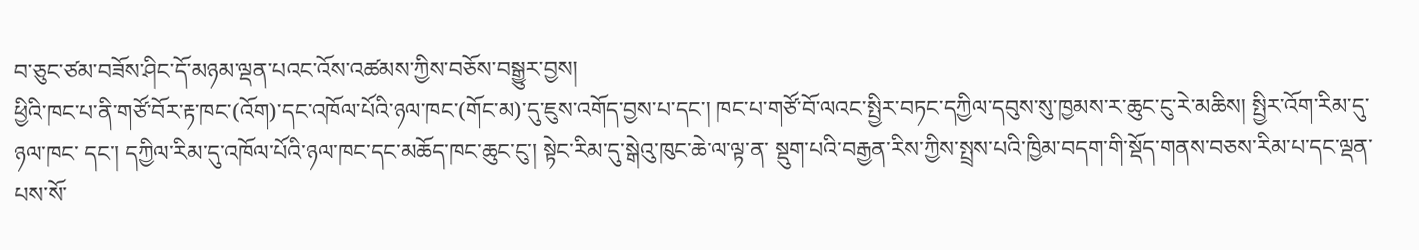བ་ཅུང་ཙམ་བཟོས་ཤིང་དོ་མཉམ་ལྡན་པའང་འོས་འཚམས་ཀྱིས་བཅོས་བསྒྱུར་བྱས།
ཕྱིའི་ཁང་པ་ནི་གཙོ་བོར་རྟ་ཁང་(འོག)་དང་འཁོལ་པོའི་ཉལ་ཁང་(གོང་མ)་དུ་ཇུས་འགོད་བྱས་པ་དང་། ཁང་པ་གཙོ་བོ་ལའང་སྤྱིར་བཏང་དཀྱིལ་དབུས་སུ་ཁྱམས་ར་ཆུང་ངུ་རེ་མཆིས། སྤྱིར་འོག་རིམ་དུ་ཉལ་ཁང་ དང་། དཀྱིལ་རིམ་དུ་འཁོལ་པོའི་ཉལ་ཁང་དང་མཆོད་ཁང་ཆུང་ངུ་། སྟེང་རིམ་དུ་སྒེའུ་ཁུང་ཆེ་ལ་ལྟ་ན་ སྡུག་པའི་བརྒྱན་རིས་ཀྱིས་སྤྲས་པའི་ཁྱིམ་བདག་གི་སྡོད་གནས་བཅས་རིམ་པ་དང་ལྡན་པས་སོ་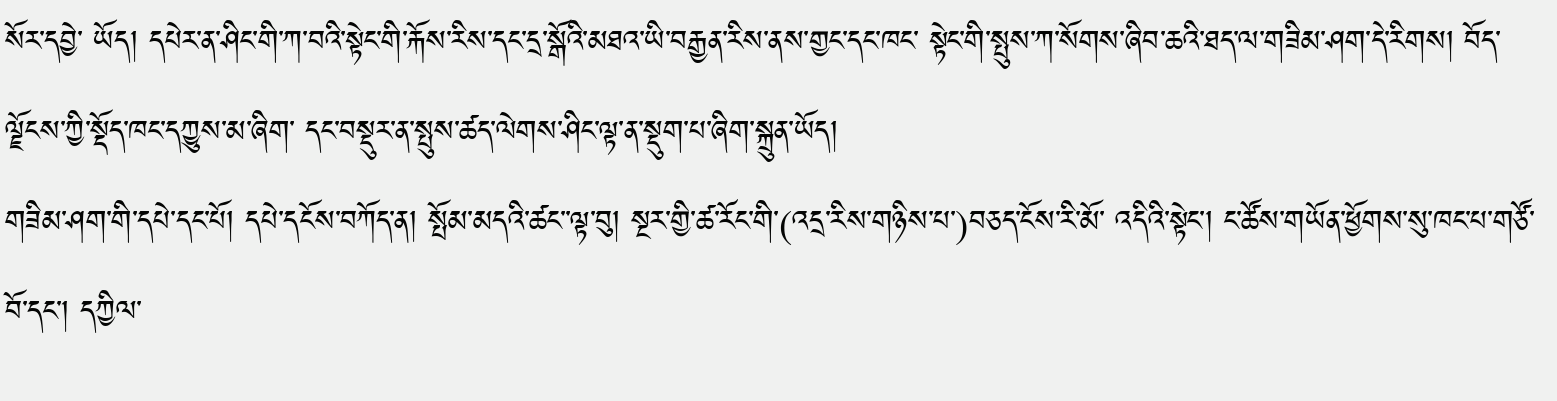སོར་དབྱེ་ ཡོད། དཔེར་ན་ཤིང་གི་ཀ་བའི་སྟེང་གི་རྐོས་རིས་དང་དྲ་སྒོའི་མཐའ་ཡི་བརྒྱན་རིས་ནས་གྱང་དང་ཁང་ སྟེང་གི་སྤུས་ཀ་སོགས་ཞིབ་ཆའི་ཐད་ལ་གཟིམ་ཤག་དེ་རིགས། བོད་ལྗོངས་ཀྱི་སྡོད་ཁང་དཀྱུས་མ་ཞིག་ དང་བསྡུར་ན་སྤུས་ཚད་ལེགས་ཤིང་ལྟ་ན་སྡུག་པ་ཞིག་སྐྲུན་ཡོད།
གཟིམ་ཤག་གི་དཔེ་དང་པོ། དཔེ་དངོས་བཀོད་ན། སྤོམ་མདའི་ཚང་་ལྟ་བུ། སྔར་གྱི་ཚ་རོང་གི་(འདྲ་རིས་གཉིས་པ་)བཅད་ངོས་རི་མོ་ འདིའི་སྟེང་། ང་ཚོས་གཡོན་ཕྱོགས་སུ་ཁང་པ་གཙོ་བོ་དང་། དཀྱིལ་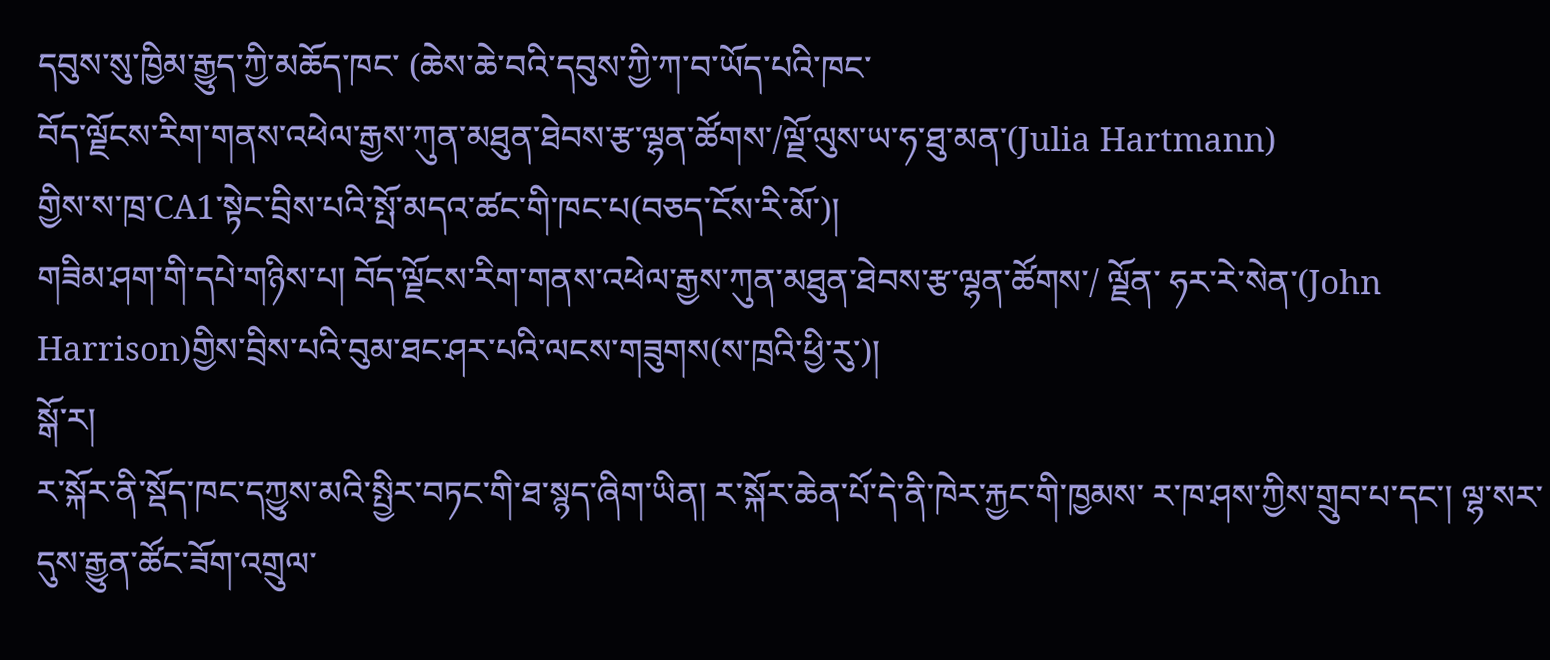དབུས་སུ་ཁྱིམ་རྒྱུད་ཀྱི་མཆོད་ཁང་ (ཆེས་ཆེ་བའི་དབུས་ཀྱི་ཀ་བ་ཡོད་པའི་ཁང་
བོད་ལྗོངས་རིག་གནས་འཕེལ་རྒྱས་ཀུན་མཐུན་ཐེབས་རྩ་ལྷན་ཚོགས་/ལྗོ་ལུས་ཡ་ཧ་ཐུ་མན་(Julia Hartmann)
གྱིས་ས་ཁྲ་CA1་སྟེང་བྲིས་པའི་སྤོ་མདའ་ཚང་གི་ཁང་པ(བཅད་ངོས་རི་མོ་)།
གཟིམ་ཤག་གི་དཔེ་གཉིས་པ། བོད་ལྗོངས་རིག་གནས་འཕེལ་རྒྱས་ཀུན་མཐུན་ཐེབས་རྩ་ལྷན་ཚོགས་/ ལྗོན་ ཧར་རེ་སེན་(John Harrison)གྱིས་བྲིས་པའི་བུམ་ཐང་ཤར་པའི་ལངས་གཟུགས(ས་ཁྲའི་ཕྱི་རུ་)།
སྒོ་ར།
ར་སྐོར་ནི་སྡོད་ཁང་དཀྱུས་མའི་སྤྱིར་བཏང་གི་ཐ་སྙད་ཞིག་ཡིན། ར་སྐོར་ཆེན་པོ་དེ་ནི་ཁེར་རྐྱང་གི་ཁྱམས་ ར་ཁ་ཤས་ཀྱིས་གྲུབ་པ་དང་། ལྷ་སར་དུས་རྒྱུན་ཚོང་ཟོག་འགྲུལ་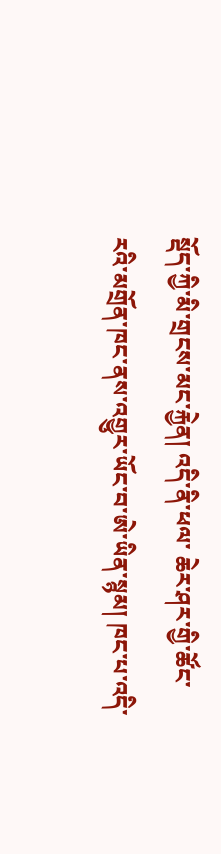སྡོད་ཀྱི་མི་གྲངས་མང་རྐྱེན། འདི་ནི་ཕལ་ ཆེར་ཤར་གྱི་ཚོང་རའི་མགྲོན་ཁང་ནས་འགྱུར་ཡོང་བ་ཨེ་ཡིན་སྙམ། ཁང་པ་འདི་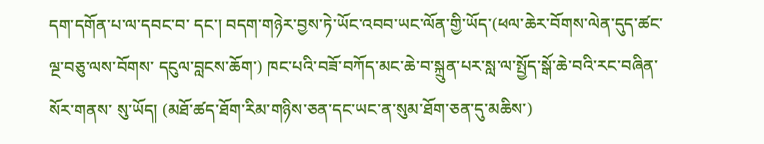དག་དགོན་པ་ལ་དབང་བ་ དང་། བདག་གཉེར་བྱས་ཏེ་ཡོང་འབབ་ཡང་ལོན་གྱི་ཡོད་(ཕལ་ཆེར་བོགས་ལེན་དུད་ཚང་ལྔ་བཅུ་ལས་བོགས་ དངུལ་བླངས་ཆོག་) ཁང་པའི་བཟོ་བཀོད་མང་ཆེ་བ་སྐྲུན་པར་སླ་ལ་སྤྱོད་སྒོ་ཆེ་བའི་རང་བཞིན་སོར་གནས་ སུ་ཡོད། (མཐོ་ཚད་ཐོག་རིམ་གཉིས་ཅན་དང་ཡང་ན་སུམ་ཐོག་ཅན་དུ་མཆིས་)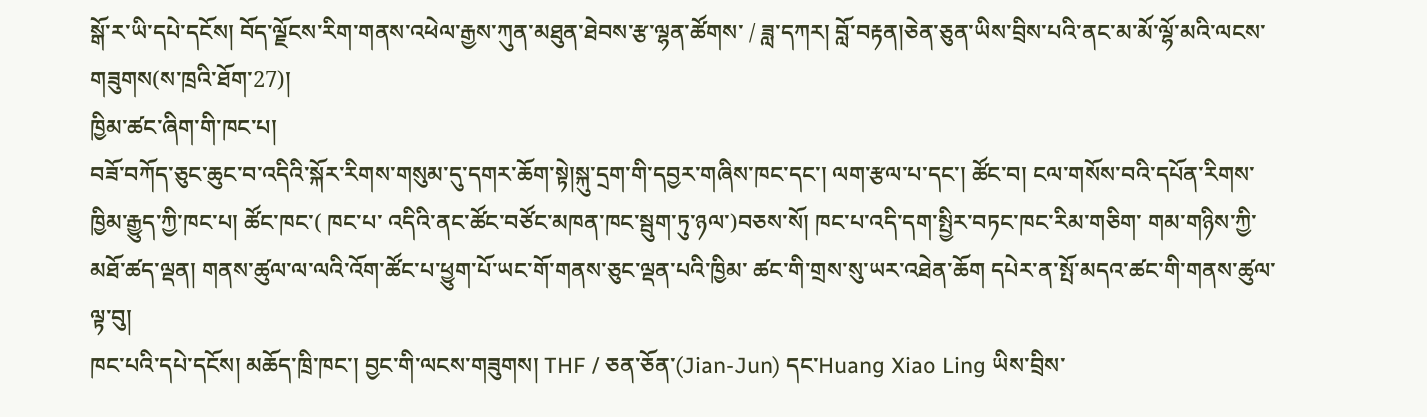སྒོ་ར་ཡི་དཔེ་དངོས། བོད་ལྗོངས་རིག་གནས་འཕེལ་རྒྱས་ཀུན་མཐུན་ཐེབས་རྩ་ལྷན་ཚོགས་ / ཟླ་དཀར། བློ་བརྟན།ཅེན་ཅུན་ཡིས་བྲིས་པའི་ནང་མ་མོ་ལྷོ་མའི་ལངས་གཟུགས(ས་ཁྲའི་ཐོག་27)།
ཁྱིམ་ཚང་ཞིག་གི་ཁང་པ།
བཟོ་བཀོད་ཅུང་ཆུང་བ་འདིའི་སྐོར་རིགས་གསུམ་དུ་དགར་ཆོག་སྟེ།སྐུ་དྲག་གི་དབྱར་གཞིས་ཁང་དང་། ལག་རྩལ་པ་དང་། ཚོང་བ། ངལ་གསོས་བའི་དཔོན་རིགས་ཁྱིམ་རྒྱུད་ཀྱི་ཁང་པ། ཚོང་ཁང་( ཁང་པ་ འདིའི་ནང་ཚོང་བཙོང་མཁན་ཁང་སྦུག་ཏུ་ཉལ་)བཅས་སོ། ཁང་པ་འདི་དག་སྤྱིར་བཏང་ཁང་རིམ་གཅིག་ གམ་གཉིས་ཀྱི་མཐོ་ཚད་ལྡན། གནས་ཚུལ་ལ་ལའི་འོག་ཚོང་པ་ཕྱུག་པོ་ཡང་གོ་གནས་ཅུང་ལྡན་པའི་ཁྱིམ་ ཚང་གི་གྲས་སུ་ཡར་འཐེན་ཆོག དཔེར་ན་སྤོ་མདའ་ཚང་གི་གནས་ཚུལ་ལྟ་བུ།
ཁང་པའི་དཔེ་དངོས། མཆོད་ཁྲི་ཁང་། བྱང་གི་ལངས་གཟུགས། THF / ཅན་ཅོན་(Jian-Jun) དང་Huang Xiao Ling ཡིས་བྲིས་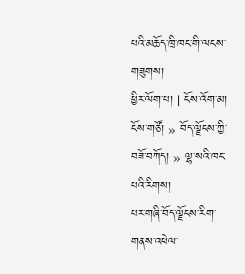པའི་མཆོད་ཁྲི་ཁང་གི་ལངས་གཟུགས།
ཕྱིར་ལོག་པ། | ངོས་འོག་མ།
ངོས་གཙོ། » བོད་ལྗོངས་ཀྱི་བཟོ་བཀོད། » ལྷ་སའི་ཁང་པའི་རིགས།
པར་གཞི་བོད་ལྗོངས་རིག་གནས་འཕེལ་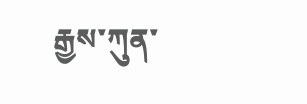རྒྱས་ཀུན་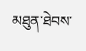མཐུན་ཐེབས་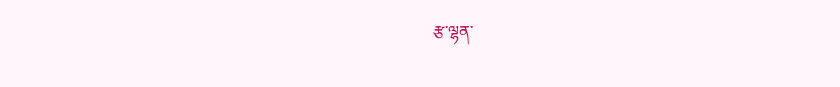རྩ་ལྷན་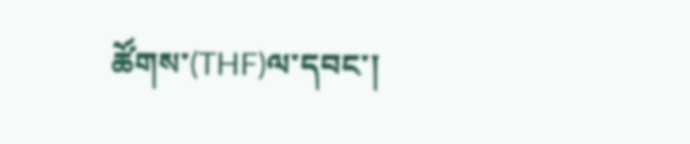ཚོགས་(THF)ལ་དབང་།